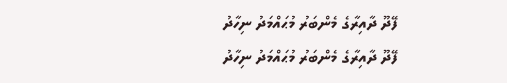ފޭދޫ ދާއިރާގެ މެންބަރު މުޙައްމަދު ނިހާދު
ފޭދޫ ދާއިރާގެ މެންބަރު މުޙައްމަދު ނިހާދު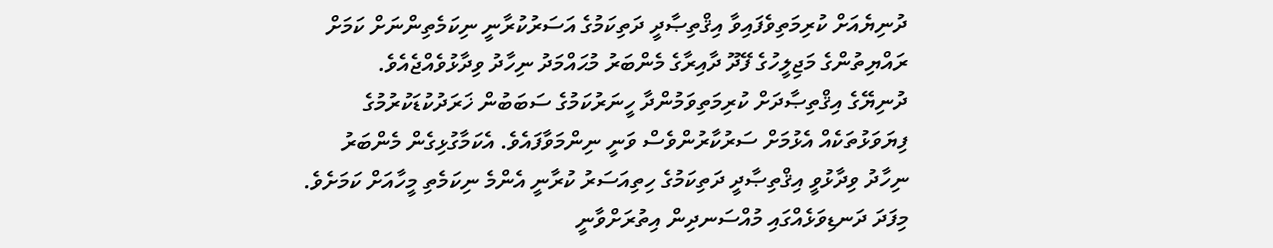ދުނިޔެއަށް ކުރިމަތިވެފައިވާ އިޤްތިޞާދީ ދަތިކަމުގެ އަސަރުކުރާނީ ނިކަމެތިންނަށް ކަމަށް ރައްޔިތުންގެ މަޖިލީހުގެ ފޭދޫ ދާއިރާގެ މެންބަރު މުޙައްމަދު ނިހާދު ވިދާޅުވެއްޖެއެވެ.
ދުނިޔޭގެ އިޤްތިޞާދަށް ކުރިމަތިވަމުންދާ ހީނަރުކަމުގެ ސަބަބުން ޚަރަދުކުޑަކުރުމުގެ ފިޔަވަޅުތަކެއް އެޅުމަށް ސަރުކާރުންވެސް ވަނީ ނިންމަވާފައެވެ. އެކަމާގުޅިގެން މެންބަރު ނިހާދު ވިދާޅުވީ އިޤްތިޞާދީ ދަތިކަމުގެ ހިތިއަސަރު ކުރާނީ އެންމެ ނިކަމެތި މީހާއަށް ކަމަށެވެ.
މިފަދަ ދަނޑިވަޅެއްގައި މުއްސަނދިން އިތުރަށްވާނީ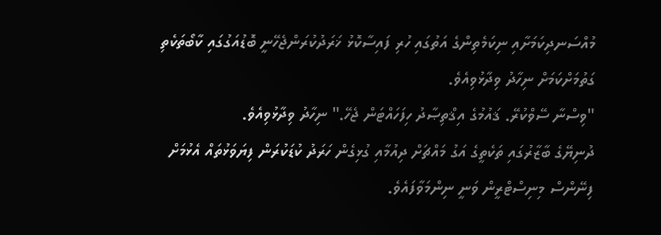މުއްސަނދިކަމަށާއި ނިކަމެތިންގެ އަތުގައި ހުރި ފައިސާކޮޅު ޚަރަދުކުރަންޖެހޭނީ ބޮޑުއަގުގައި ކާބޯތަކެތި ގަތުމަށްކަމަށް ނިހާދު ވިދާޅުވިއެވެ.
"ވިސްނާ ސޭވްކުރޭ. ޤައުމުގެ އިޤްތިޞާދު ހިފަހައްޓަން ޖެހޭ." ނިހާދު ވިދާޅުވިއެވެ.
ދުނިޔޭގެ ބާޒާރުގައި ތަކެތީގެ އަގު މައްޗަށް ދިއުމާއި ގުޅިގެން ހަރަދު ކުޑަކުރަން ފިޔަވަޅުތައް އެޅުމަށް ފިނޭންސް މިނިސްޓްރީން ވަނީ ނިންމަވާފައެވެ.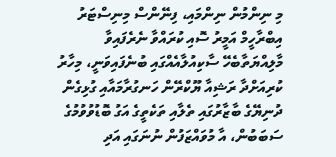މި ނިންމުން ނިންމައި، ފިނޭންސް މިނިސްޓަރު އިބްރާހީމް އަމީރު ސޮއި ކުރައްވާ ނެރެފައިވާ މާލިއްޔަތާބެހޭ ސާކިއުލާއެއްގައި ބުނެފައިވަނީ، މިހާރު ކުރިއަށްދާ ރަޝިއާ ޔޫކްރޭން ހަނގުރާމައާއި ގުޅިގެން ދުނިޔޭގެ ބާޒާރުގައި ތެލާއި ތަކެތީގެ އަގު ބޮޑުވުވުމުގެ ސަބަބުން، އާ މުވައްޒަފުން ނުނަގައި އަދި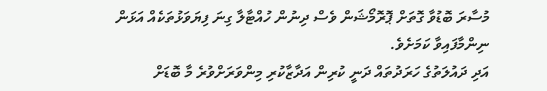މުސާރަ ބޮޑުވާ ގޮތަށް ޕޮރޮމޯޝަން ވެސް ދިނުން ހުއްޓާލާ ގިނަ ފިޔަވަޅުތަކެއް އަޅަން ނިންމާފައިވާ ކަމަށެވެ.
އަދި ދައުލަތުގެ ހަރަދުތައް ދަނީ ކުރިން އަދާޒާކުރި މިންވަރަށްވުރެ މާ ބޮޑަށް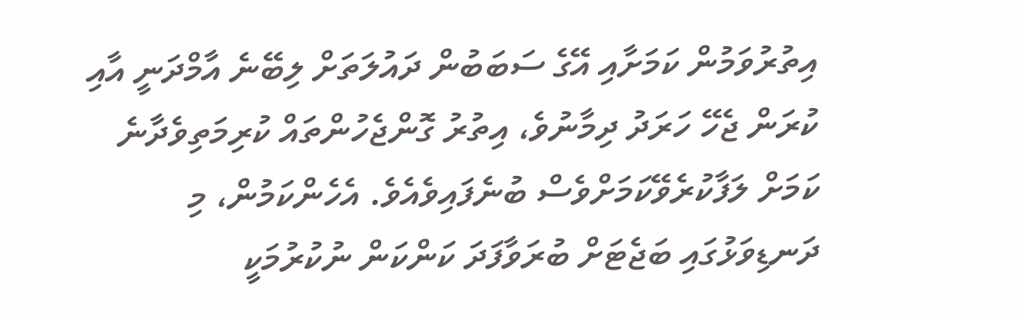އިތުރުވަމުން ކަމަށާއި އޭގެ ސަބަބުން ދައުލަތަށް ލިބޭނެ އާމްދަނީ އާއި ކުރަން ޖެހޭ ހަރަދު ދިމާނުވެ، އިތުރު ގޮންޖެހުންތައް ކުރިމަތިވެދާނެ ކަމަށް ލަފާކުރެވޭކަމަށްވެސް ބުނެފައިވެއެވެ. އެހެންކަމުން، މި ދަނޑިވަޅުގައި ބަޖެޓަށް ބުރަވާފަދަ ކަންކަން ނުކުރުމަކީ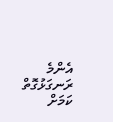އެންމެ ރަނގަޅުގޮތް ކަމަށް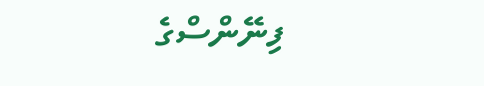ފިނޭންސްގެ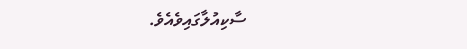ސާކިއުލާގައިވެއެވެ.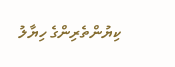ކިޔުންތެރިންގެ ހިޔާލު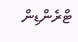ޓްރެންޑިން